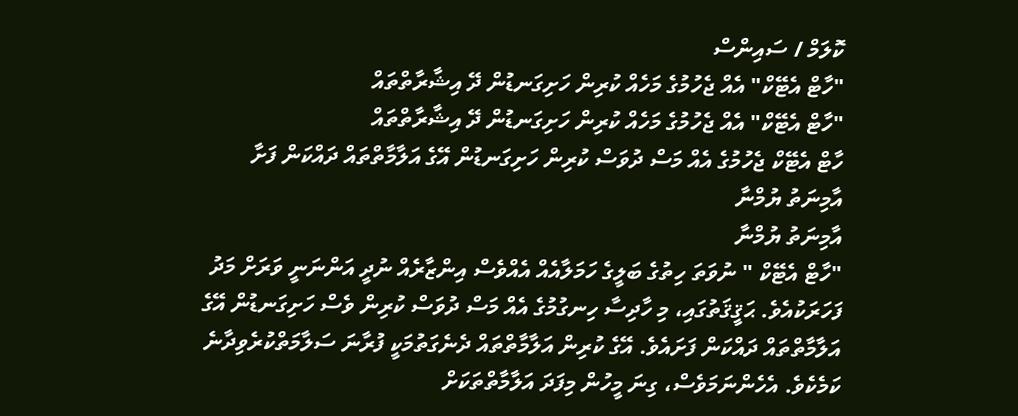ކޮލަމް / ސައިންސް
"ހާޓް އެޓޭކް" އެއް ޖެހުމުގެ މަހެއް ކުރިން ހަށިގަނޑުން ދޭ އިޝާރާތްތައް
"ހާޓް އެޓޭކް" އެއް ޖެހުމުގެ މަހެއް ކުރިން ހަށިގަނޑުން ދޭ އިޝާރާތްތައް
ހާޓް އެޓޭކް ޖެހުމުގެ އެއް މަސް ދުވަސް ކުރިން ހަށިގަނޑުން އޭގެ އަލާމާތްތައް ދައްކަން ފަށާ
އާމިނަތު ޔުމްނާ
އާމިނަތު ޔުމްނާ
"ހާޓް އެޓޭކް " ނުވަތަ ހިތުގެ ބަލީގެ ހަމަލާއެއް އެއްވެސް އިންޒާރެއް ނުދީ އަންނަނީ ވަރަށް މަދު ފަހަރަކުއެވެ. ޙަޤީޤަތުގައި، މި ހާދިސާ ހިނގުމުގެ އެއް މަސް ދުވަސް ކުރިން ވެސް ހަށިގަނޑުން އޭގެ އަލާމާތްތައް ދައްކަން ފަށައެވެ. އޭގެ ކުރިން އަލާމާތްތައް ދެނެގަތުމަކީ ފުރާނަ ސަލާމަތްކުރެވިދާނެ ކަމެކެވެ. އެހެންނަމަވެސް، ގިނަ މީހުން މިފަދަ އަލާމާތްތަކަށް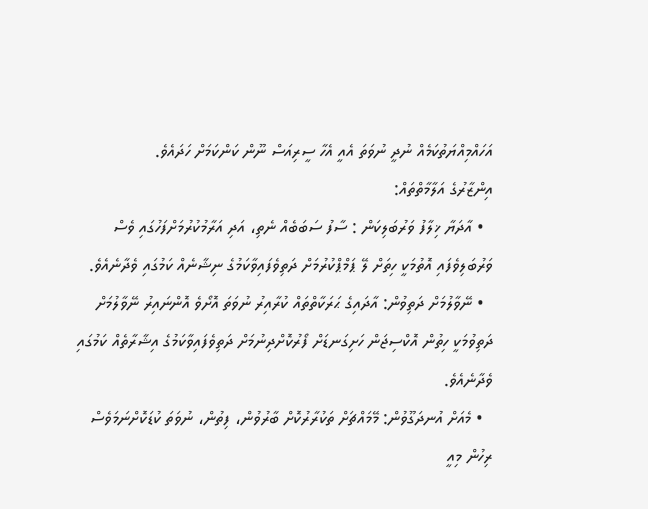އަހައްމިއްޔަތުކަމެއް ނުދީ ނުވަތަ އެއީ އެހާ ސީރިއަސް ނޫން ކަންކަމަށް ހަދައެވެ.
އިންޒާރުގެ އަލާމާތްތައް:
  • އާދަޔާ ޚިލާފު ވަރުބަލިކަން : ސާފު ސަބަބެއް ނެތި، އަދި އަރާމުކުރުމަށްފަހުގައި ވެސް ވަރުބަލިވެފައި އޮތުމަކީ ހިތަށް ލޭ ޕަމްޕްކުރުމަށް ދަތިވެފައިވާކަމުގެ ނިޝާނެއް ކަމުގައި ވެދާނެއެވެ.
  • ނޭވާލުމަށް ދަތިވުން: އާދައިގެ ޙަރަކާތްތައް ކުރާއިރު ނުވަތަ އޮށޯވެ އޮންނައިރު ނޭވާލުމަށް ދަތިވުމަކީ ހިތުން އޮކްސިޖަން ހަށިގަނޑަށް ފޯރުކޮށްދިނުމަށް ދަތިވެފައިވާކަމުގެ އިޝާރާތެއް ކަމުގައި ވެދާނެއެވެ.
  • މެއަށް އުނދަގޫވުން: މޭމައްޗަށް ތަކުރާރުކޮށް ބާރުވުން، ފިތުން، ނުވަތަ ކުޑަކޮށްނަމަވެސް ރިހުން މިއީ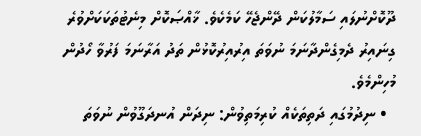ދޫކޮށްނުލައި ސަމާލުކަން ދޭންޖެހޭ ކަމެކެވެ. ޚާއްޞަކޮށް މިނެޓުތަކަކަށްވުރެ ގިނައިރު ދެމިގެންދާނަމަ ނުވަތަ އިރުއިރުކޮޅުން ތަދު އަރާނަމަ ފަރުވާ ހޯދުން މުހިންމެވެ.
  • ނިދުމުގައި ދަތިތަކެއް ކުރިމަތިވުން: ނިދަން އުނދަގޫވުން ނުވަތަ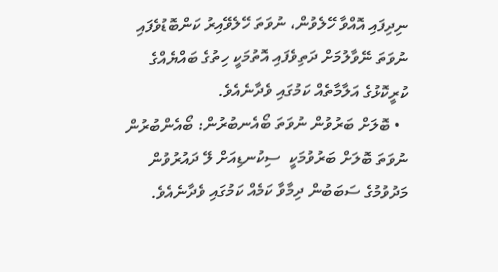ނިދިފައި އޮއްވާ ހޭލެވުން، ނުވަތަ ހޭލެވޭއިރު ކަންބޮޑުވެފައި ނުވަތަ ނޭވާލުމަށް ދަތިވެފައި އޮތުމަކީ ހިތުގެ ބައްޔެއްގެ ކުރީކޮޅުގެ އަލާމާތެއް ކަމުގައި ވެދާނެއެވެ.
  • ބޮލަށް ބަރުވުން ނުވަތަ ބޯއެނބުރުން: ބޯއެންބުރުން ނުވަތަ ބޮލަށް ބަރުވުމަކީ  ސިކުނޑިއަށް ލޭ ދައުރުވުން މަދުވުމުގެ ސަބަބުން ދިމާވާ ކަމެއް ކަމުގައި ވެދާނެއެވެ.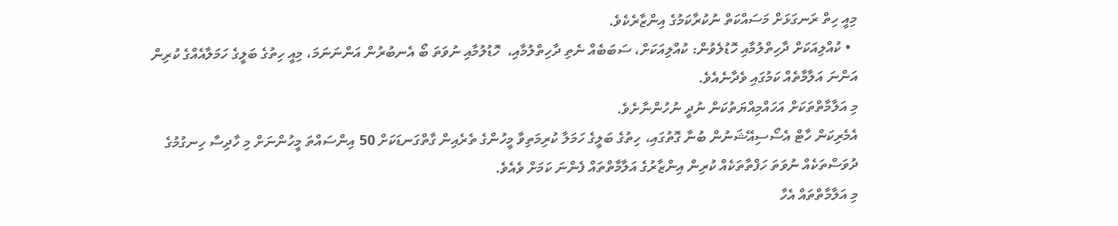މިއީ ހިތް ރަނގަޅަށް މަސައްކަތް ނުކުރާކަމުގެ އިންޒާރެކެވެ.
  • ކުއްލިއަކަށް ދާހިތްލުމާއި ހޮޑުލެވުން: ކުއްލިއަކަށް، ސަބަބެއް ނެތި ދާހިތްލުމާއި،  ހޮޑުލުމާއި ނުވަތަ ބޯ އެނބުރުން އަންނަނަމަ، މިއީ ހިތުގެ ބަލީގެ ހަމަލާއެއްގެ ކުރިން އަންނަ އަލާމާތެއް ކަމުގައި ވެދާނެއެވެ.
މި އަލާމާތްތަކަށް އަހައްމިއްޔަތުކަން ނުދީ ނުހުންނާށެވެ.
އެމެރިކަން ހާޓް އެސޯސިއޭޝަނުން ބުނާ ގޮތުގައި، ހިތުގެ ބަލީގެ ހަމަލާ ކުރިމަތިވާ މީހުންގެ ތެރެއިން ގާތްގަނޑަކަށް 50 އިންސައްތަ މީހުންނަށް މި ހާދިސާ ހިނގުމުގެ ދުވަސްތަކެއް ނުވަތަ ހަފްތާތަކެއް ކުރިން އިންޒާރުގެ އަލާމާތްތައް ފެންނަ ކަމަށް ވެއެވެ.
މި އަލާމާތްތައް އެހާ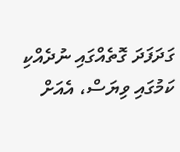ގަދަފަދަ ގޮތެއްގައި ނުދެއްކި ކަމުގައި ވިޔަސް، އެއަށް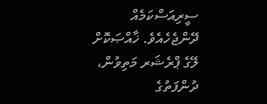ސީރިއަސްކަމެއް ދޭންޖެހެއެވެ. ޚާއްޞަކޮށް ލޭގެ ޕްރެޝަރ މަތިވުން، ދުންފަތުގެ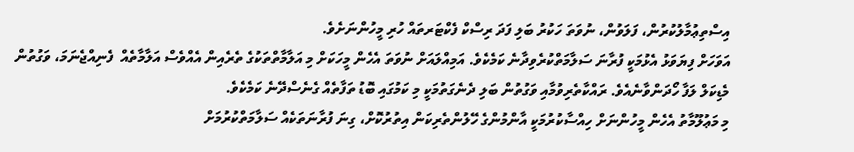އިސްތިޢުމާލުކުރުން، ފަލަވުން، ނުވަތަ ހަކުރު ބަލި ފަދަ ރިސްކް ފެކްޓަރތައް ހުރި މީހުންނަށެވެ.
އަވަހަށް ފިޔަވަޅު އެޅުމަކީ ފުރާނަ ސަލާމަތްކުރެވިދާނެ ކަމެކެވެ. އަމިއްލައަށް ނުވަތަ އެހެން މީހަކަށް މި އަލާމާތްތަކުގެ ތެރެއިން އެއްވެސް އަލާމާތެއް  ފެނިއްޖެނަމަ، ވަގުތުން މެޑިކަލް ލަފާ ހޯދަންވާނެއެވެ. ރައްކާތެރިވުމާއި ވަގުތުން ބަލި ދެނެގަތުމަކީ މި ކަމުގައި ބޮޑު ތަފާތެއް ގެނެސްދޭނެ ކަމެކެވެ.
މި މަޢުލޫމާތު އެހެން މީހުންނަށް ހިއްސާކުރުމަކީ އާންމުންގެ ހޭލުންތެރިކަން އިތުރުކޮށް، ގިނަ ފުރާނަތަކެއް ސަލާމަތްކުރުމަށް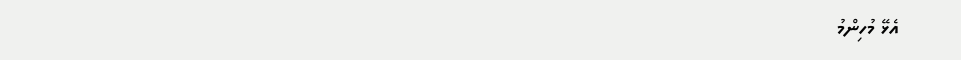އެޅޭ މުހިންމު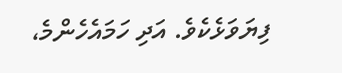ފިޔަވަޅެކެވެ. އަދި ހަމައެހެންމެ،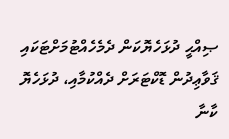ޞިއްޙީ ދުޅަހެޔޮކަން ދެމެހެއްޓުމަށްޓަކައި ޤަވާޢިދުން ޑޮކްޓަރަށް ދެއްކުމާއި، ދުޅަހެޔޮ ކާނާ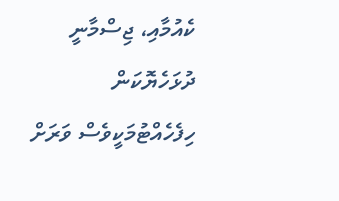ކެއުމާއި، ޖިސްމާނީ ދުޅަހެޔޮކަން ހިފެހެއްޓުމަކީވެސް ވަރަށް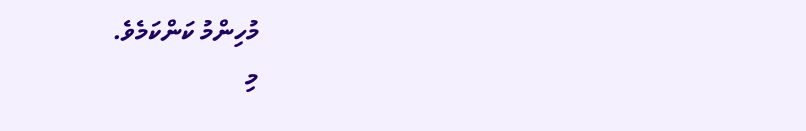މުހިންމު ކަންކަމެވެ.
މި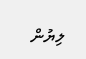ލިޔުން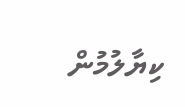ކިޔާލުމުން